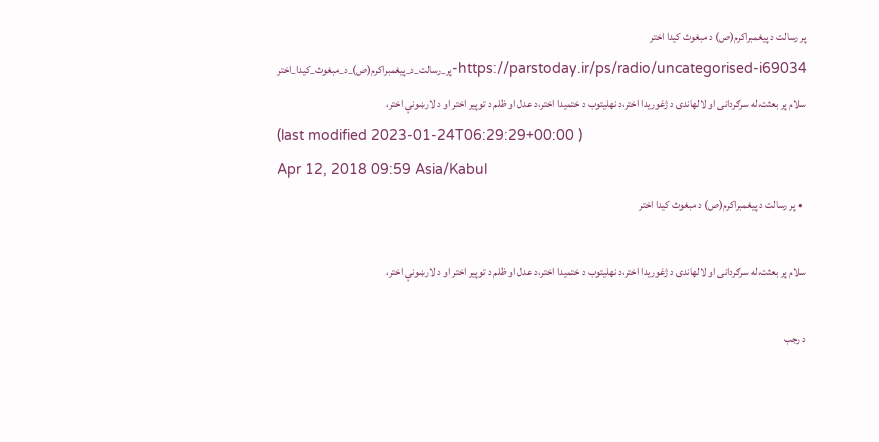پر رسالت د پیغمبراکرم(ص) د مبغوث کیدا اختر
https://parstoday.ir/ps/radio/uncategorised-i69034-پر_رسالت_د_پیغمبراکرم(ص)_د_مبغوث_کیدا_اختر
سلام پر بعثت،له سرګردانی او لالهاندۍ د ژغوریدا اختر،د نهلیتوب د ختمیدا اختر،د عدل او ظلم د توپیر اختر او د لارښونې اختر،
(last modified 2023-01-24T06:29:29+00:00 )
Apr 12, 2018 09:59 Asia/Kabul
  • پر رسالت د پیغمبراکرم(ص) د مبغوث کیدا اختر

سلام پر بعثت،له سرګردانی او لالهاندۍ د ژغوریدا اختر،د نهلیتوب د ختمیدا اختر،د عدل او ظلم د توپیر اختر او د لارښونې اختر،

د رجب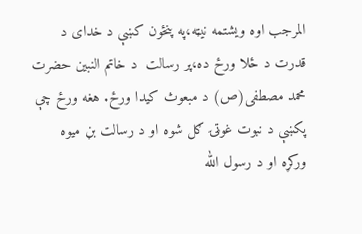المرجب اوه ویشتمه نیټه،په پنځون کښې د خدای د قدرت د ځلا ورځ ده،پر رسالت  د خاتم النبین حضرت محمد مصطفی(ص) د مبعوث کیدا ورځ. هغه ورځ چې پکښې د نبوت غوټۍ ګل شوه او د رسالت بڼ میوه ورکړه او د رسول الله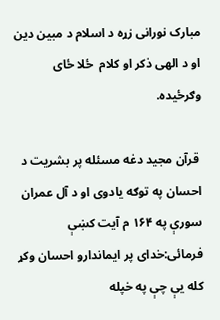مبارک نورانی زړه د اسلام د مبین دین او د الهی ذکر او کلام  ځلا ځای وګرځیده.

 قرآن مجید دغه مسئله پر بشریت د احسان په توګه یادوی او د آل عمران سورې په ۱۶۴ م آیت کښې فرمائی:خدای پر ایماندارو احسان وکړ کله یې چې په خپله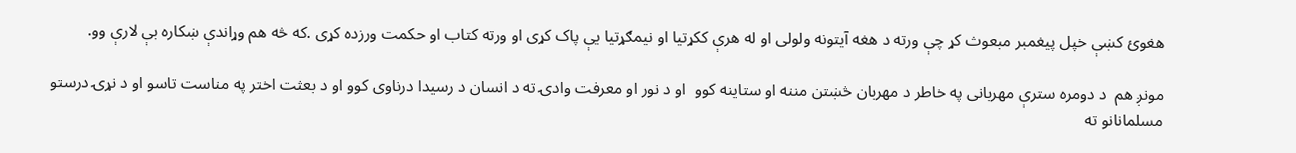هغوئ کښې خپل پیغمبر مبعوث کړ چې ورته د هغه آیتونه ولولی او له هرې ککړتیا او نیمګړتیا یې پاک کړی او ورته کتاب او حکمت ورزده کړی .که څه هم وړاندې ښکاره بې لارې وو.

مونږ هم  د دومره سترې مهربانی په خاطر د مهربان څښتن مننه او ستاینه کوو  او د نور او معرفت وادۍ ته د انسان د رسیدا درناوی کوو او د بعثت اختر په مناست تاسو او د نړۍ درستو مسلمانانو ته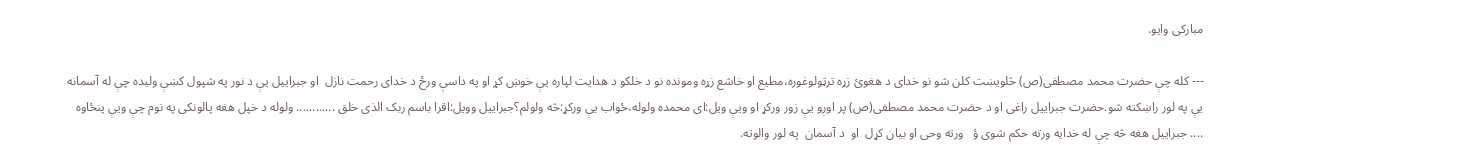مبارکی وایو.

--- کله چې حضرت محمد مصطفی(ص) څلویښت کلن شو نو خدای د هغوئ زړه ترټولوغوره،مطیع او خاشع زړه ومونده نو د خلکو د هدایت لپاره یې خوښ کړ او په داسې ورځ د خدای رحمت نازل  او جبراییل یې د نور په شپول کښې ولیده چې له آسمانه یې په لور راښکته شو.حضرت جبراییل راغی او د حضرت محمد مصطفی(ص) پر اوږو یې زور ورکړ او ویې ویل:ای محمده ولوله،ځواب یې ورکړ:څه ولولم؟جبراییل وویل:اقرا باسم ربک الذی خلق ............ ولوله د خپل هغه پالونکی په نوم چې ویې پنځاوه .... جبراییل هغه څه چې له خدایه ورته حکم شوی ؤ   ورته وحی او بیان کړل  او  د آسمان  په لور والوته.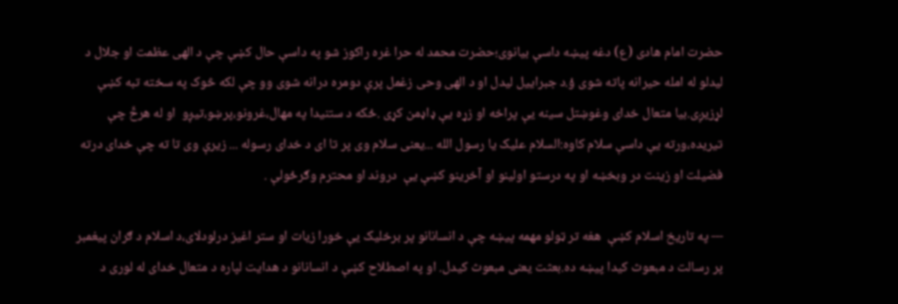حضرت امام هادی (ع) دغه پیښه داسې بیانوی؛حضرت محمد له حرا غره راکوز شو په داسې حال کښې چې د الهی عظمت او جلال د لیدلو له امله حیرانه پاته شوی ؤ.د جبراییل لیدل او د الهی وحی زغمل پرې دومره درانه شوی وو چې لکه څوک په سخته تبه کښې لړزیږی.بیا متعال خدای وغوښتل سینه یې پراخه او زړه یې ډاډمن کړی .ځکه د ستنیدا په مهال،غرونو،پرښو،تیږو  او له هرڅّ چې تیریده،ورته یې داسې سلام کاوه:السلام علیک یا رسول الله ...یعنی سلام وی پر تا ای د خدای رسوله ... زیرې وی تا ته چې خدای درته فضیلت او زینت در وبخښه او په درستو اولینو او آخرینو کښې یې  دروند او محترم وګرځولې .

--- په تاریخ اسلام کښې  هغه تر ټولو مهمه پیښه چې د انسانانو پر برخلیک یې خورا زیات او ستر اغیز درلودلای،د اسلام د ګران پیغمبر پر رسالت د مبعوث کیدا پیښه ده.بعثت یعنی مبعوث کیدل. او په اصطلاح کښې د انسانانو د هدایت لپاره د متعال خدای له لوری د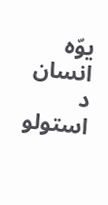یوّه انسان د استولو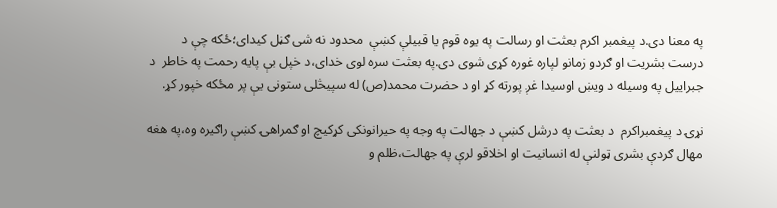په معنا دی.د پیغمبر اکرم بعثت او رسالت په یوه قوم یا قبیلې کښې  محدود نه شی ګڼل کیدای؛ځکه چې د درست بشریت او ګردو زمانو لپاره غوره کړی شوی دی.په بعثت سره لوی خدای،د خپل بې پایه رحمت په خاطر  د جبراییل په وسیله د ویښ اوسیدا غږ پورته کړ او د حضرت محمد(ص) له سپیڅلی ستونی یې پر مځکه خپور کړ.

نړۍ د پیغمبراکرم  د بعثت په درشل کښې د جهالت په وجه په حیرانونکی کړکیچ او ګمراهۍ کښې راګیره وه،په هغه مهال ګردې بشری ټولنې له انسانیت او اخلاقو لرې په جهالت،ظلم و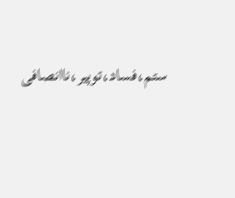ستم،فساد،توپیر،ناانصافی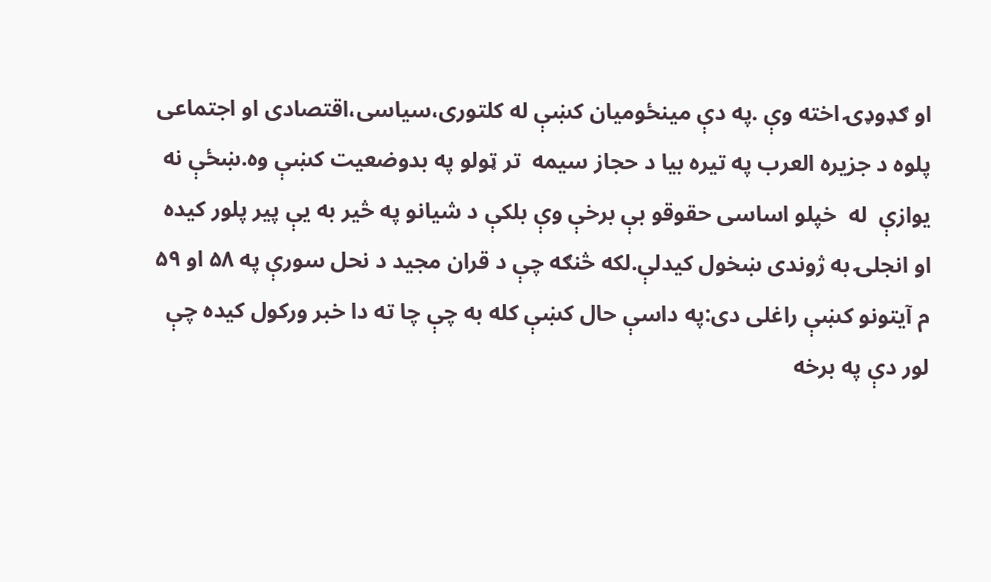او ګډوډۍ اخته وې .په دې مینځومیان کښې له کلتوری،سیاسی،اقتصادی او اجتماعی پلوه د جزیره العرب په تیره بیا د حجاز سیمه  تر ټولو په بدوضعیت کښې وه.ښځې نه یوازې  له  خپلو اساسی حقوقو بې برخې وې بلکې د شیانو په څیر به یې پیر پلور کیده او انجلۍ به ژوندی ښخول کیدلې.لکه څنګه چې د قران مجید د نحل سورې په ۵۸ او ۵۹ م آیتونو کښې راغلی دی:په داسې حال کښې کله به چې چا ته دا خبر ورکول کیده چې لور دې په برخه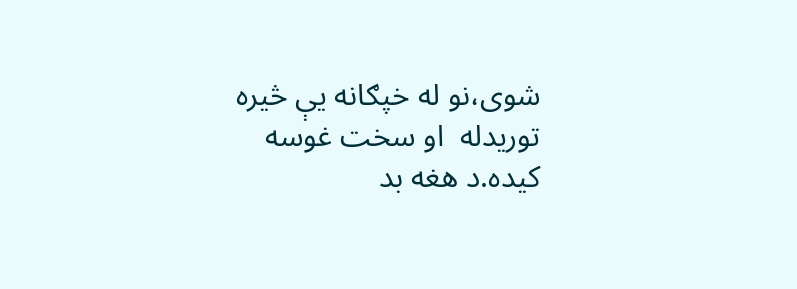شوی،نو له خپګانه یې څیره توریدله  او سخت غوسه کیده.د هغه بد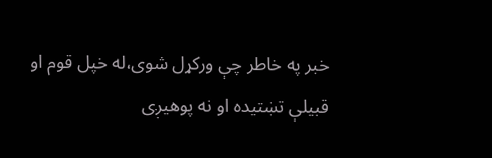خبر په خاطر چې ورکړل شوی،له خپل قوم او قبیلې تښتیده او نه پوهیږی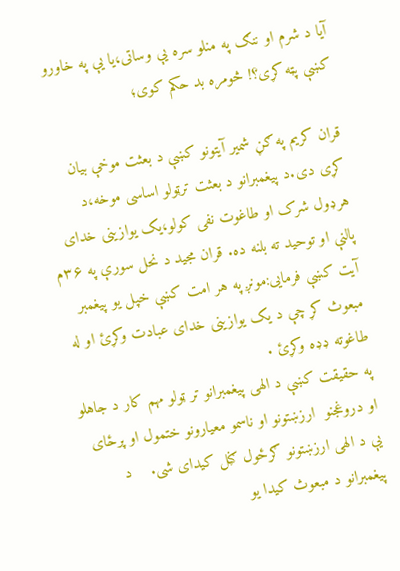آیا د شرم او ننګ په منلو سره یې وساتی،یا یې په خاورو کښې پټه کړی؟! څومره بد حکم کوی؛

قران کریم په ګڼ شمیر آیتونو کښې د بعثت موخې بیان کړی دی.د پیغمبرانو د بعثت ترټولو اساسی موخه،د هرډول شرک او طاغوت نفی کولو،یک یوازینی خدای پالنې او توحید ته بلنه ده. قران مجید د نحل سورې په ۳۶م آیت کښې فرمایی:مونږ په هر امت کښې خپل یو پیغمبر مبعوث کړ چې د یک یوازینی خدای عبادت وکړئ او له طاغوته ډډه وکړئ .                                                                                                                                  په حقیقت کښې د الهی پیغمبرانو تر ټولو مهم کار د جاهلو او دروغجنو  ارزښتونو او ناسمو معیارونو ختمول او پرځای یې د الهی ارزښتونو ګرځول ګڼل کیدای شی.    د پیغمبرانو د مبعوث کیدا یو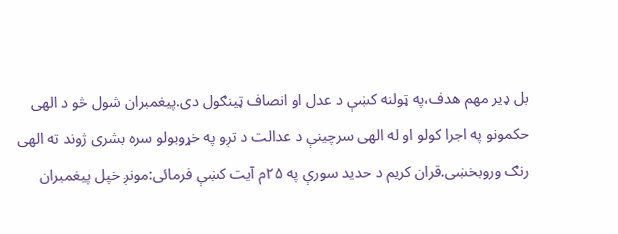بل ډیر مهم هدف،په ټولنه کښې د عدل او انصاف ټینګول دی.پیغمبران شول څو د الهی حکمونو په اجرا کولو او له الهی سرچینې د عدالت د تږو په خړوبولو سره بشری ژوند ته الهی رنګ وروبخښی.قران کریم د حدید سورې په ۲۵م آیت کښې فرمائی:مونږ خپل پیغمبران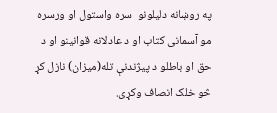په روښانه دلیلونو  سره واستول او ورسره مو آسمانی کتاب او د عادلانه قوانینو او د حق او باطلو د پیژندنې تله(میزان) نازل کړ څو خلک انصاف وکړی.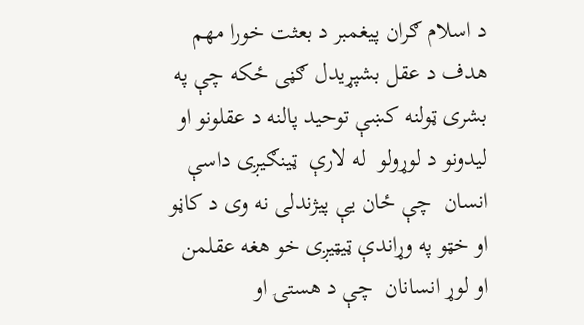د اسلام ګران پیغمبر د بعثت خورا مهم هدف د عقل بشپړیدل ګڼی ځکه چې په بشری ټولنه کښې توحید پالنه د عقلونو او لیدونو د لوړولو  له لارې  ټینګیږی داسې انسان  چې ځان یې پیژندلی نه وی د کاڼو او خټو په وړاندې ټیټیږی خو هغه عقلمن  او لوړ انسانان  چې د هستۍ او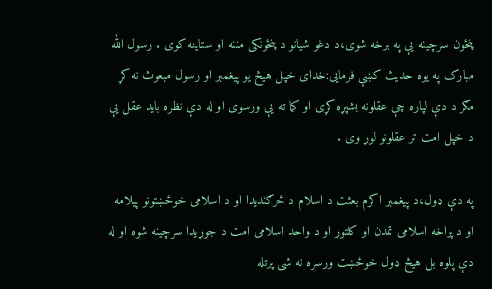پنځون سرچینه یې په برخه شوی،د دغو شیانو د پنځونکی مننه او ستاینه کوی . رسول الله مبارک په یوه حدیث کښې فرمایی:خدای خپل هیڅ یو پیغمبر او رسول مبعوث نه کړ مګر د دې لپاره چې عقلونه بشپړه کړی او کما ته یې ورسوی او له دې نظره باید عقل یې د خپل امت تر عقلونو لوړ وی .

په دې ډول،د پیغمبر اکرم بعثت د اسلام د ځرګندیدا او د اسلامی خوځښتونو پیلامه  او د پراخه اسلامی تمدن او کلتور او د واحد اسلامی امت د جوړیدا سرچینه شوه او له دې پلوه بل هیڅ ډول خوځښت ورسره نه شی پرتله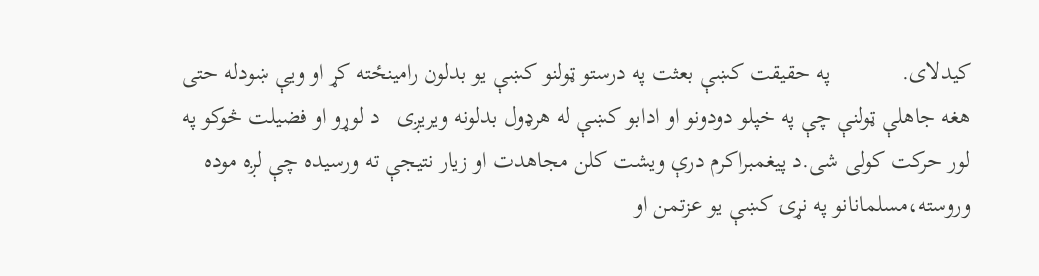کیدلای.            په حقیقت کښې بعثت په درستو ټولنو کښې یو بدلون رامینځته کړ او ویې ښودله حتی هغه جاهلې ټولنې چې په خپلو دودونو او ادابو کښې له هرډول بدلونه ویریږی   د لوړو او فضیلت څوکو په لور حرکت کولی شی.د پیغمبراکرم درې ویشت کلن مجاهدت او زیار نتیجې ته ورسیده چې لږه موده وروسته،مسلمانانو په نړۍ کښې یو عزتمن او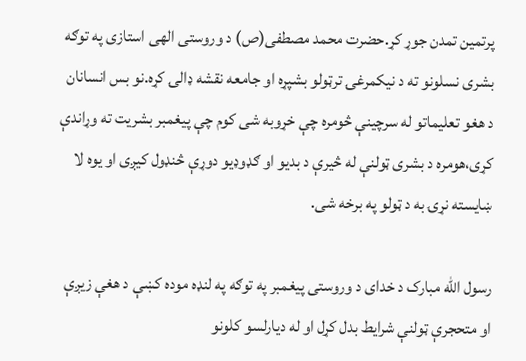پرتمین تمدن جوړ کړ.حضرت محمد مصطفی(ص) د وروستی الهی استازی په توګه  بشری نسلونو ته د نیکمرغۍ ترټولو بشپړه او جامعه نقشه ډالۍ کړه.نو بس انسانان  د هغو تعلیماتو له سرچینې څومره چې خړوبه شی کوم چې پیغمبر بشریت ته وړاندې کړی،هومره د بشری ټولنې له څیرې د بدیو او ګډوډیو دوړې څنډول کیږی او یوه لا ښایسته نړۍ به د ټولو په برخه شی.

رسول الله مبارک د خدای د وروستی پیغمبر په توګه په لنډه موده کښې د هغې زیږې او متحجرې ټولنې شرایط بدل کړل او له دیارلسو کلونو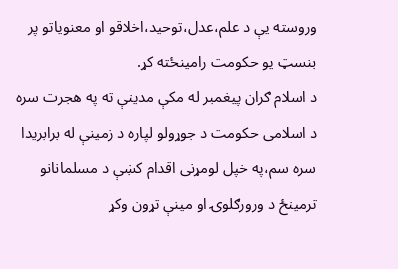وروسته یې د علم،عدل،توحید،اخلاقو او معنویاتو پر بنسټ یو حکومت رامینځته کړ.                               د اسلام ګران پیغمبر له مکې مدینې ته په هجرت سره د اسلامی حکومت د جوړولو لپاره د زمینې له برابریدا سره سم،په خپل لومړنی اقدام کښې د مسلمانانو ترمینځ د ورورګلوۍ او مینې تړون وکړ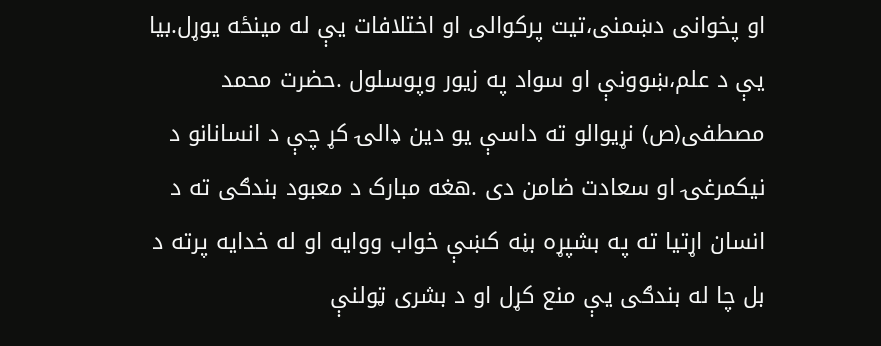او پخوانی دښمنی،تیت پرکوالی او اختلافات یې له مینځه یوړل.بیا یې د علم،ښوونې او سواد په زیور وپوسلول .حضرت محمد مصطفی(ص) نړیوالو ته داسې یو دین ډالۍ کړ چې د انسانانو د نیکمرغۍ او سعادت ضامن دی .هغه مبارک د معبود بندګی ته د انسان اړتیا ته په بشپړه بڼه کښې خواب ووایه او له خدایه پرته د بل چا له بندګی یې منع کړل او د بشری ټولنې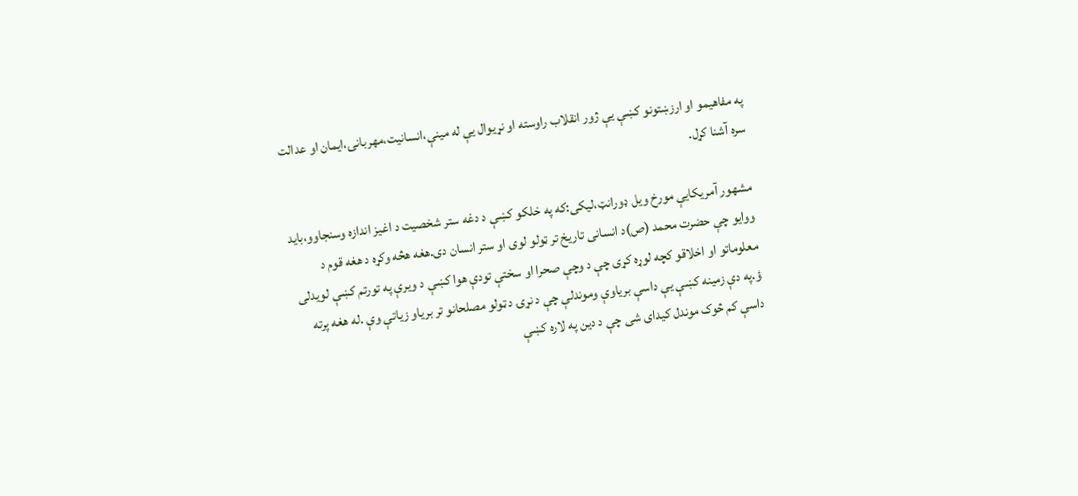په مفاهیمو او ارزښتونو کښې یې ژور انقلاب راوسته او نړیوال یې له مینې،انسانیت،مهربانۍ،ایمان او عدالت سره آشنا کړل.

مشهور آمریکایې مورخ ویل ډورانټ،لیکی:که په خلکو کښې د دغه ستر شخصیت د اغیز اندازه وسنجاوو،باید ووایو چې حضرت محمد (ص)د انسانی تاریخ تر ټولو لوی او ستر انسان دی.هغه هڅه وکړه د هغه قوم د معلوماتو او اخلاقو کچه لوړه کړی چې د وچې صحرا او سختې تودې هوا کښې د ویرې په تورتم کښې لویدلی ؤ.په دې زمینه کښې یې داسې بریاوې وموندلې چې د نړۍ د ټولو مصلحانو تر بریاو زیاتې وې .له هغه پرته داسې کم څوک موندل کیدای شی چې د دین په لاره کښې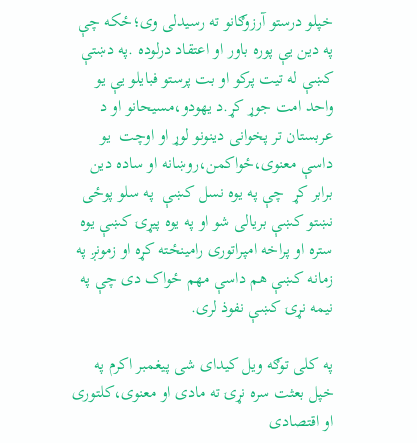خپلو درستو آرزوګانو ته رسیدلی وی؛ځکه چې په دین یې پوره باور او اعتقاد درلوده .په دښتې کښې له تیت پرکو او بت پرستو فبایلو یې یو واحد امت جوړ کړ.د یهودو،مسیحانو او د عربستان تر پخوانی دینونو لوړ او اوچت  یو داسې معنوی،ځواکمن،روښانه او ساده دین برابر کړ  چې په یوه نسل کښې  په سلو پوځی نښتو کښې بریالی شو او په یوه پیړۍ کښې یوه ستره او پراخه امپراتوری رامینځته کړه او زمونږ په زمانه کښې هم داسې مهم ځواک دی چې په نیمه نړۍ کښې نفوذ لری.

په کلی توګه ویل کیدای شی پیغمبر اکرم په خپل بعثت سره نړۍ ته مادی او معنوی،کلتوری او اقتصادی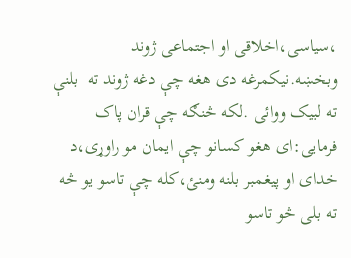،سیاسی،اخلاقی او اجتماعی ژوند وبخښه.نیکمرغه دی هغه چې دغه ژوند ته  بلنې ته لبیک ووائی .لکه څنګه چې قران پاک فرمایی:ای هغو کسانو چې ایمان مو راوړی،د خدای او پیغمبر بلنه ومنئ،کله چې تاسو یو څه ته بلی څو تاسو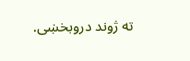ته ژوند دروبخښی.